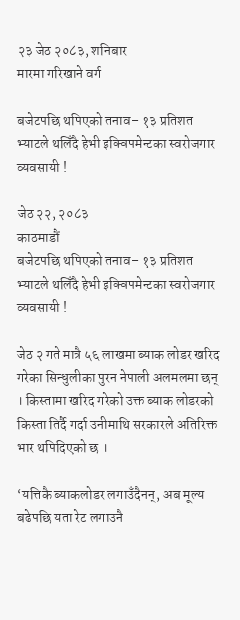२३ जेठ २०८३, शनिबार
मारमा गरिखाने वर्ग

बजेटपछि थपिएको तनाव– १३ प्रतिशत भ्याटले थलिँदै हेभी इक्विपमेन्टका स्वरोजगार व्यवसायी !

जेठ २२, २०८३
काठमाडौं
बजेटपछि थपिएको तनाव– १३ प्रतिशत भ्याटले थलिँदै हेभी इक्विपमेन्टका स्वरोजगार व्यवसायी !

जेठ २ गते मात्रै ५६ लाखमा ब्याक लोडर खरिद गरेका सिन्धुलीका पुरन नेपाली अलमलमा छन् । किस्तामा खरिद गरेको उक्त ब्याक लोडरको किस्ता तिर्दै गर्दा उनीमाथि सरकारले अतिरिक्त भार थपिदिएको छ ।

‘यत्तिकै ब्याकलोडर लगाउँदैनन्, अब मूल्य बढेपछि यता रेट लगाउनै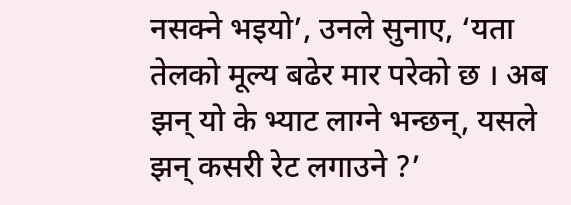नसक्ने भइयो’, उनले सुनाए, ‘यता तेलको मूल्य बढेर मार परेको छ । अब झन् यो के भ्याट लाग्ने भन्छन्, यसले झन् कसरी रेट लगाउने ?’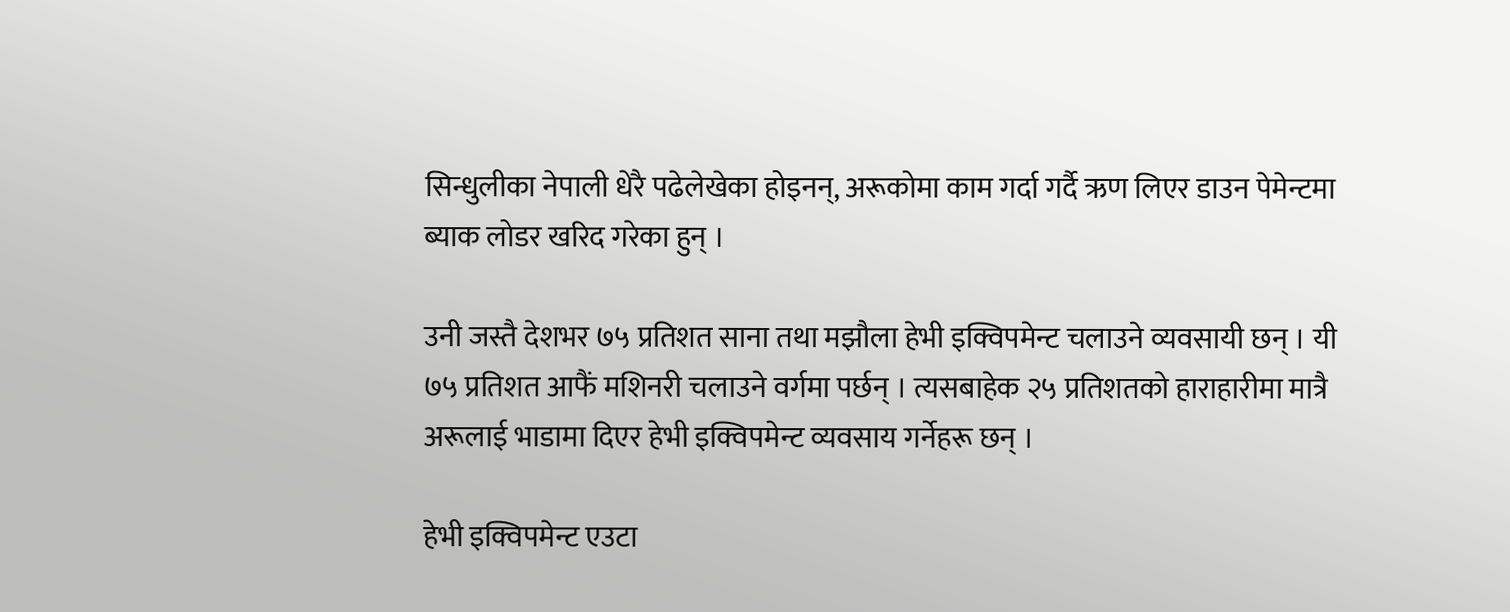सिन्धुलीका नेपाली धेरै पढेलेखेका होइनन्, अरूकोमा काम गर्दा गर्दै ऋण लिएर डाउन पेमेन्टमा ब्याक लोडर खरिद गरेका हुन् ।

उनी जस्तै देशभर ७५ प्रतिशत साना तथा मझौला हेभी इक्विपमेन्ट चलाउने व्यवसायी छन् । यी ७५ प्रतिशत आफैं मशिनरी चलाउने वर्गमा पर्छन् । त्यसबाहेक २५ प्रतिशतको हाराहारीमा मात्रै अरूलाई भाडामा दिएर हेभी इक्विपमेन्ट व्यवसाय गर्नेहरू छन् ।

हेभी इक्विपमेन्ट एउटा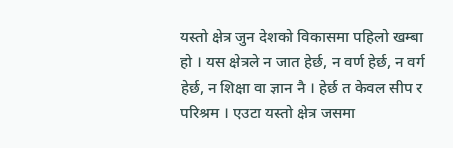यस्तो क्षेत्र जुन देशको विकासमा पहिलो खम्बा हो । यस क्षेत्रले न जात हेर्छ, न वर्ण हेर्छ, न वर्ग हेर्छ, न शिक्षा वा ज्ञान नै । हेर्छ त केवल सीप र परिश्रम । एउटा यस्तो क्षेत्र जसमा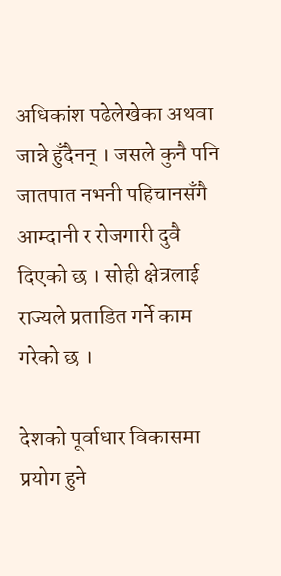अधिकांश पढेलेखेका अथवा जान्ने हुँदैनन् । जसले कुनै पनि जातपात नभनी पहिचानसँगै आम्दानी र रोजगारी दुवै दिएको छ । सोही क्षेत्रलाई राज्यले प्रताडित गर्ने काम गरेको छ ।

देशको पूर्वाधार विकासमा प्रयोग हुने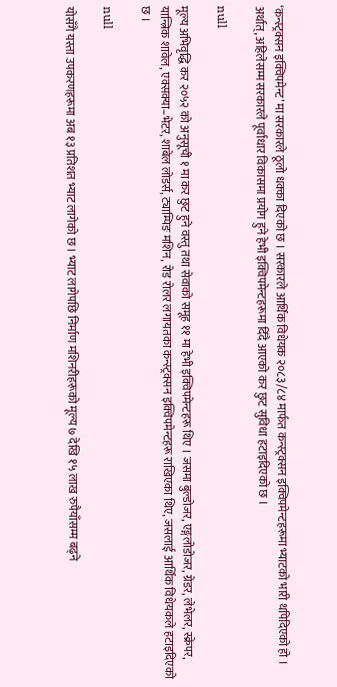‘कन्स्ट्रक्सन इक्विपमेन्ट’ मा सरकारले ठूलो धक्का दिएको छ । सरकारले आर्थिक विधेयक २०८३/८४ मार्फत कन्स्ट्रक्सन इक्विपमेन्टहरूमा भ्याटको भारी थपिदिएको हो । अर्थात्, अहिलेसम्म सरकारले पूर्वाधार विकासमा प्रयोग हुने हेभी इक्विपमेन्टहरूमा दिँदै आएको कर छुट सुविधा हटाइदिएको छ ।

null

मूल्य अभिवृद्धि कर २०५२ को अनुसूची १ मा कर छुट हुने वस्तु तथा सेवाको समूह ११ मा हेभी इक्विपमेन्टहरू थिए । जसमा बुल्डोजर, एङ्गलोडोजर, ग्रेडर, लेभेलर, स्क्रेपर, यान्त्रिक शावेल, एक्सक्या–भेटर, शाबेल लोडर्स, ट्याम्पिङ मशिन, रोड रोलर लगायतका कन्स्ट्रक्सन इक्विपमेन्टहरू राखिएका थिए, जसलाई आर्थिक विधेयकले हटाइदिएको छ ।

null

योसँगै यस्ता उपकरणहरूमा अब १३ प्रतिशत भ्याट लागेको छ । भ्याट लागेपछि निर्माण मशिनरीहरूको मूल्य ७ देखि १५ लाख रुपैयाँसम्म बढ्ने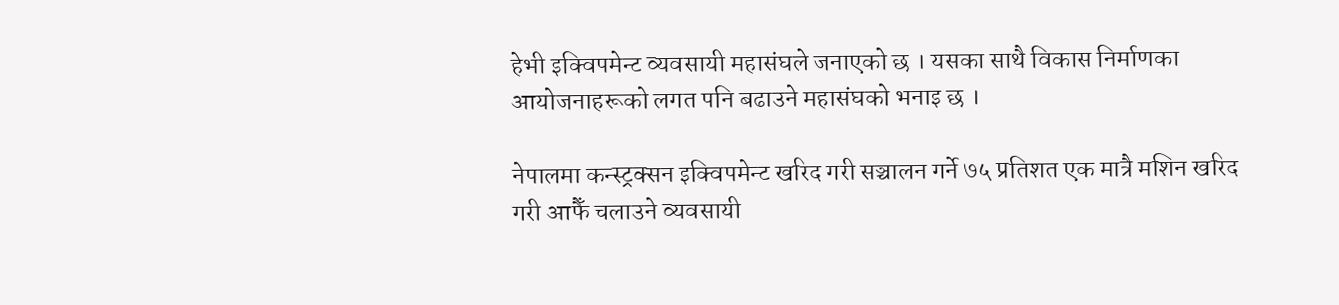हेभी इक्विपमेन्ट व्यवसायी महासंघले जनाएको छ । यसका साथै विकास निर्माणका आयोजनाहरूको लगत पनि बढाउने महासंघको भनाइ छ ।

नेपालमा कन्स्ट्रक्सन इक्विपमेन्ट खरिद गरी सञ्चालन गर्ने ७५ प्रतिशत एक मात्रै मशिन खरिद गरी आफैँ चलाउने व्यवसायी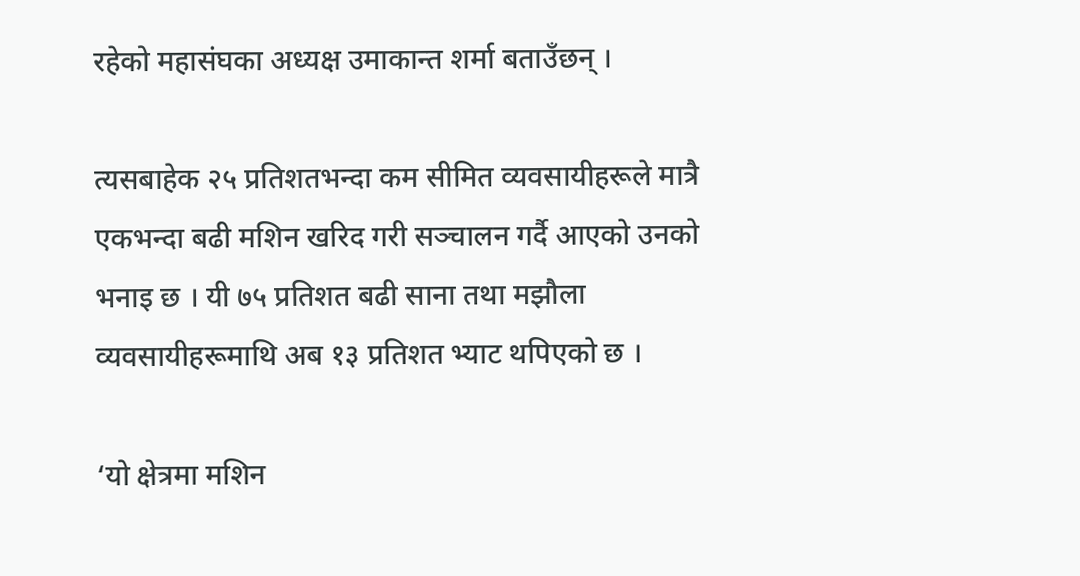रहेको महासंघका अध्यक्ष उमाकान्त शर्मा बताउँछन् ।

त्यसबाहेक २५ प्रतिशतभन्दा कम सीमित व्यवसायीहरूले मात्रै एकभन्दा बढी मशिन खरिद गरी सञ्चालन गर्दै आएको उनको भनाइ छ । यी ७५ प्रतिशत बढी साना तथा मझौला व्यवसायीहरूमाथि अब १३ प्रतिशत भ्याट थपिएको छ ।

‘यो क्षेत्रमा मशिन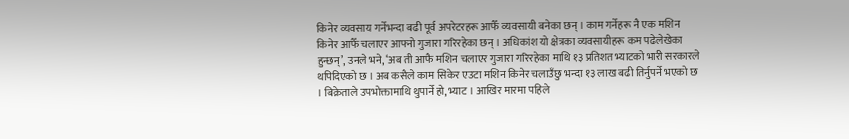किनेर व्यवसाय गर्नेभन्दा बढी पूर्व अपरेटरहरू आफैँ व्यवसायी बनेका छन् । काम गर्नेहरू नै एक मशिन किनेर आफैँ चलाएर आफ्नो गुजारा गरिरहेका छन् । अधिकांश यो क्षेत्रका व्यवसायीहरू कम पढेलेखेका हुन्छन्’, उनले भने, ‘अब ती आफै मशिन चलाएर गुजारा गरिरहेका माथि १३ प्रतिशत भ्याटको भारी सरकारले थपिदिएको छ । अब कसैले काम सिकेर एउटा मशिन किनेर चलाउँछु भन्दा १३ लाख बढी तिर्नुपर्ने भएको छ । बिक्रेताले उपभोक्तामाथि थुपार्ने हो, भ्याट । आखिर मारमा पहिले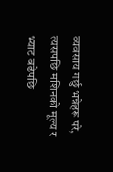व्यवसाय गर्छु भन्नेहरू परे, त्यसपछि मशिनको मूल्य र भ्याट बढेपछि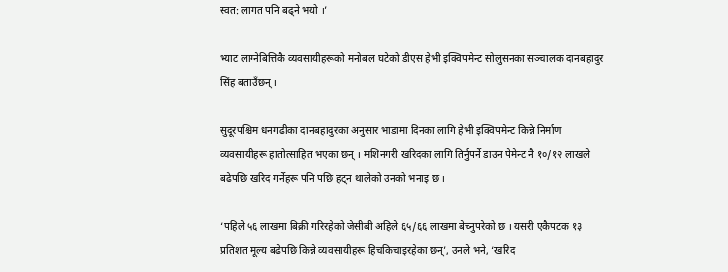स्वत: लागत पनि बढ्ने भयो ।’

भ्याट लाग्नेबित्तिकै व्यवसायीहरूको मनोबल घटेको डीएस हेभी इक्विपमेन्ट सोलुसनका सञ्चालक दानबहादुर सिंह बताउँछन् ।

सुदूरपश्चिम धनगढीका दानबहादुरका अनुसार भाडामा दिनका लागि हेभी इक्विपमेन्ट किन्ने निर्माण व्यवसायीहरू हातोत्साहित भएका छन् । मशिनगरी खरिदका लागि तिर्नुपर्ने डाउन पेमेन्ट नै १०/१२ लाखले बढेपछि खरिद गर्नेहरू पनि पछि हट्न थालेको उनको भनाइ छ ।

‘पहिले ५६ लाखमा बिक्री गरिरहेको जेसीबी अहिले ६५/६६ लाखमा बेच्नुपरेको छ । यसरी एकैपटक १३ प्रतिशत मूल्य बढेपछि किन्ने व्यवसायीहरू हिचकिचाइरहेका छन्’, उनले भने, ‘खरिद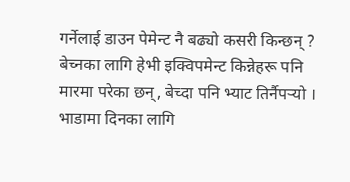गर्नेलाई डाउन पेमेन्ट नै बढ्यो कसरी किन्छन् ? बेच्नका लागि हेभी इक्विपमेन्ट किन्नेहरू पनि मारमा परेका छन्, बेच्दा पनि भ्याट तिर्नैपर्‍यो । भाडामा दिनका लागि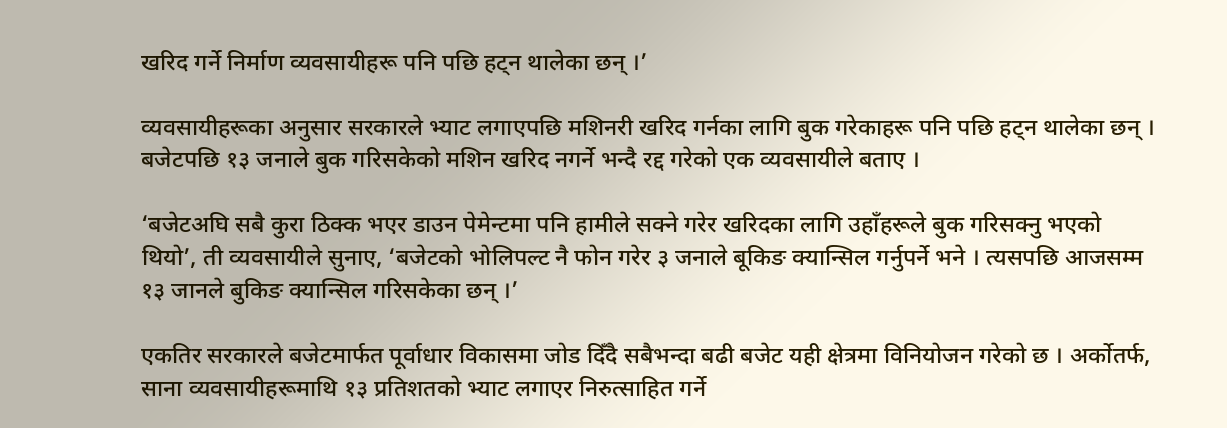खरिद गर्ने निर्माण व्यवसायीहरू पनि पछि हट्न थालेका छन् ।’

व्यवसायीहरूका अनुसार सरकारले भ्याट लगाएपछि मशिनरी खरिद गर्नका लागि बुक गरेकाहरू पनि पछि हट्न थालेका छन् । बजेटपछि १३ जनाले बुक गरिसकेको मशिन खरिद नगर्ने भन्दै रद्द गरेको एक व्यवसायीले बताए ।

‘बजेटअघि सबै कुरा ठिक्क भएर डाउन पेमेन्टमा पनि हामीले सक्ने गरेर खरिदका लागि उहाँहरूले बुक गरिसक्नु भएको थियो’, ती व्यवसायीले सुनाए, ‘बजेटको भोलिपल्ट नै फोन गरेर ३ जनाले बूकिङ क्यान्सिल गर्नुपर्ने भने । त्यसपछि आजसम्म १३ जानले बुकिङ क्यान्सिल गरिसकेका छन् ।’

एकतिर सरकारले बजेटमार्फत पूर्वाधार विकासमा जोड दिँदै सबैभन्दा बढी बजेट यही क्षेत्रमा विनियोजन गरेको छ । अर्कोतर्फ, साना व्यवसायीहरूमाथि १३ प्रतिशतको भ्याट लगाएर निरुत्साहित गर्ने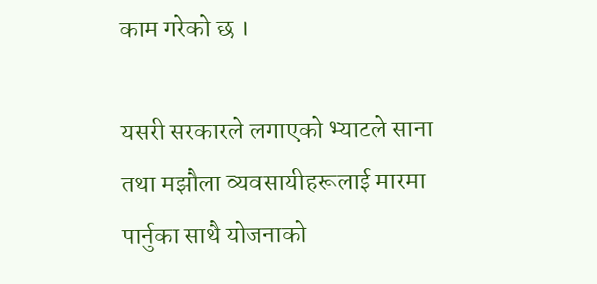काम गरेको छ ।

यसरी सरकारले लगाएको भ्याटले साना तथा मझौला व्यवसायीहरूलाई मारमा पार्नुका साथै योजनाको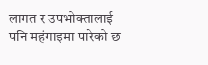लागत र उपभोक्तालाई पनि महंगाइमा पारेको छ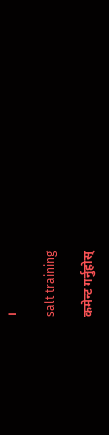।

salt training

कमेन्ट गर्नुहोस्